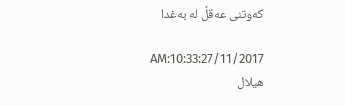كه‌وتنى عه‌قڵ له‌ به‌غدا

AM:10:33:27/11/2017
هیلال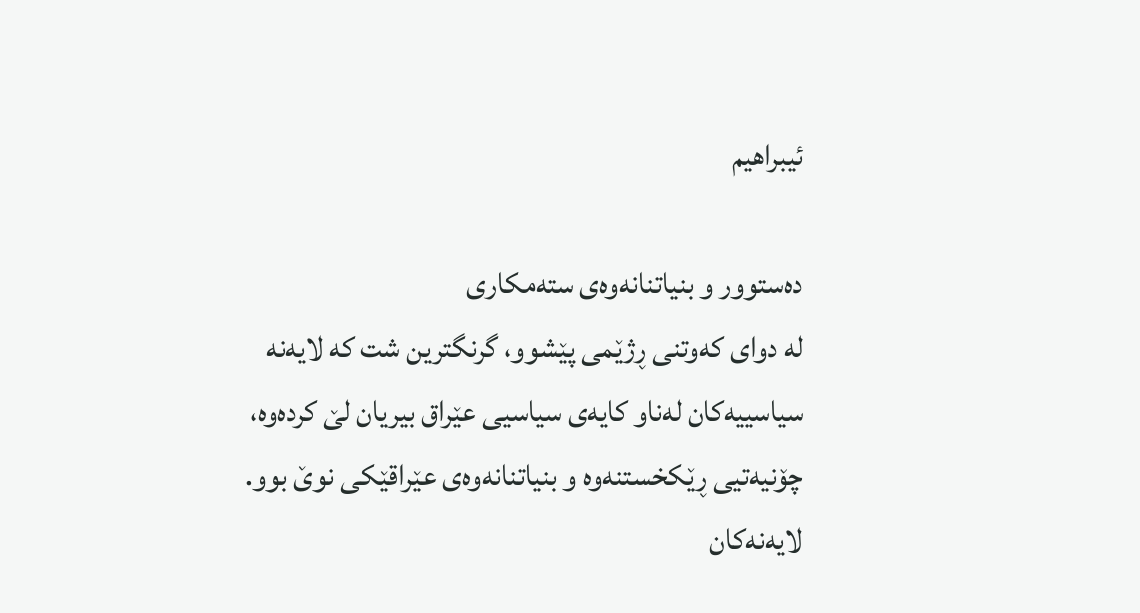ئیبراهیم

ده‌ستوور و بنیاتنانه‌وه‌ى سته‌مكارى
له‌ دواى كه‌وتنى ڕژێمى پێشوو، گرنگترین شت كه‌ لایه‌نه‌ سیاسییه‌كان له‌ناو كایه‌ى سیاسیى عێراق بیریان لێ كرده‌وه‌، چۆنیه‌تیى ڕێكخستنه‌وه‌ و بنیاتنانه‌وه‌ى عێراقێكى نوێ بوو. لایه‌نه‌كان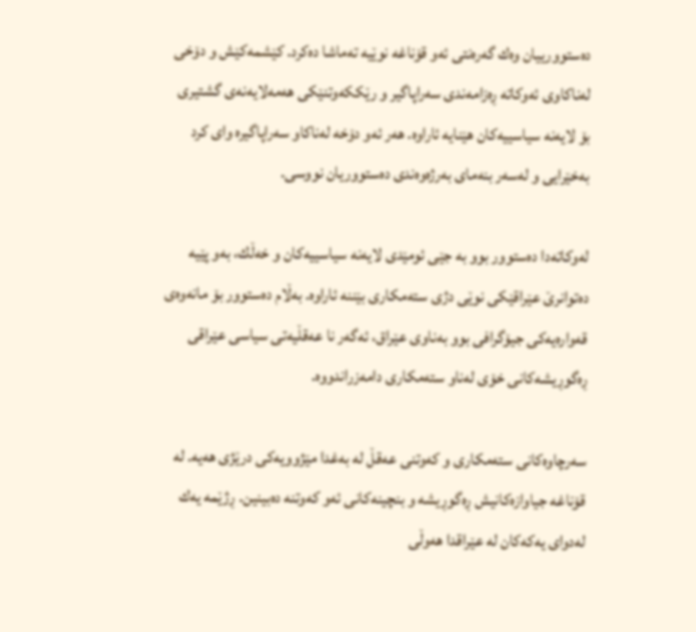ده‌ستوورییان وه‌ك گه‌ره‌نتى ئه‌و قۆناغه‌ نوێیه‌ ته‌ماشا ده‌كرد. كێشمه‌كێش و دۆخى له‌ناكاوى ئه‌وكاته‌ ڕه‌زامه‌ندى سه‌راپاگیر و رێككه‌وتنێكى هه‌مه‌لایه‌نه‌ى گشتیرى بۆ لایه‌نه‌ سیاسییه‌كان هێنایه‌ ئاراوه‌. هه‌ر ئه‌و دۆخه‌ له‌ناكاو سه‌راپاگیره‌ وای كرد به‌خێرایى و له‌سه‌ر بنه‌ماى به‌رژه‌وه‌ندى ده‌ستووریان نووسى.

له‌وكاته‌دا ده‌ستوور بوو به‌ جێى ئومێدى لایه‌نه‌ سیاسییه‌كان و خه‌ڵك، به‌و پێیه‌ ده‌توانرێ عێراقێكى نوێى دژى سته‌مكارى بێننه‌ ئاراوه‌. به‌ڵام ده‌ستوور بۆ مانه‌وه‌ى قه‌واره‌یه‌كى جیۆگرافى بوو به‌ناوى عێراق، ئه‌گه‌ر نا عه‌قڵیه‌تى سیاسى عێراقى ڕه‌گوڕیشه‌كانى خۆى له‌ناو سته‌مكارى دامه‌زراندووه‌.

سه‌رچاوه‌كانى سته‌مکارى و كه‌وتنى عه‌قڵ له‌ به‌غدا مێژوویه‌كى درێژى هه‌یه‌. له‌ قۆناغه‌ جیاوازه‌كانیش ڕه‌گوڕیشه‌ و بنچینه‌كانى ئه‌و كه‌وتنه‌ ده‌بینین. ڕژێمه‌ یه‌ك له‌دواى یه‌كه‌كان له‌ عێراقدا هه‌وڵى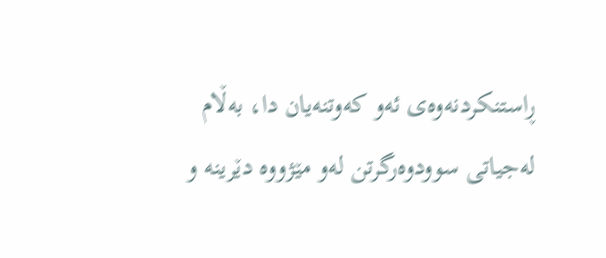ڕاستنكردنه‌وه‌ى ئه‌و كه‌وتنه‌یان دا، به‌ڵام له‌جیاتى سوودوه‌رگرتن له‌و مێژووه‌ دێرینه‌ و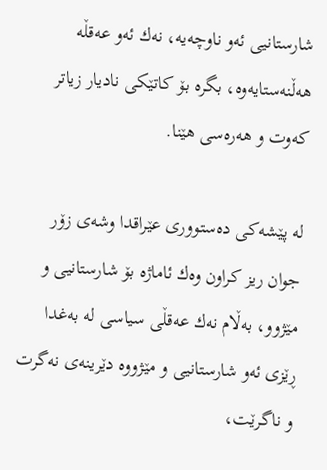شارستانیى ئه‌و ناوچه‌یه‌، نه‌ك ئه‌و عه‌قڵه‌ هه‌ڵنه‌ستایه‌وه‌، بگره‌ بۆ كاتێكى نادیار زیاتر كه‌وت و هه‌ره‌سى هێنا.

له‌ پێشه‌كى ده‌ستوورى عێراقدا وشه‌ى زۆر جوان ریز كراون وه‌ك ئاماژه‌ بۆ شارستانیی و مێژوو، به‌ڵام نه‌ك عه‌قڵى سیاسى له‌ به‌غدا ڕێزى ئه‌و شارستانیی و مێژووه‌ دێرینه‌ى نه‌گرت و ناگرێت،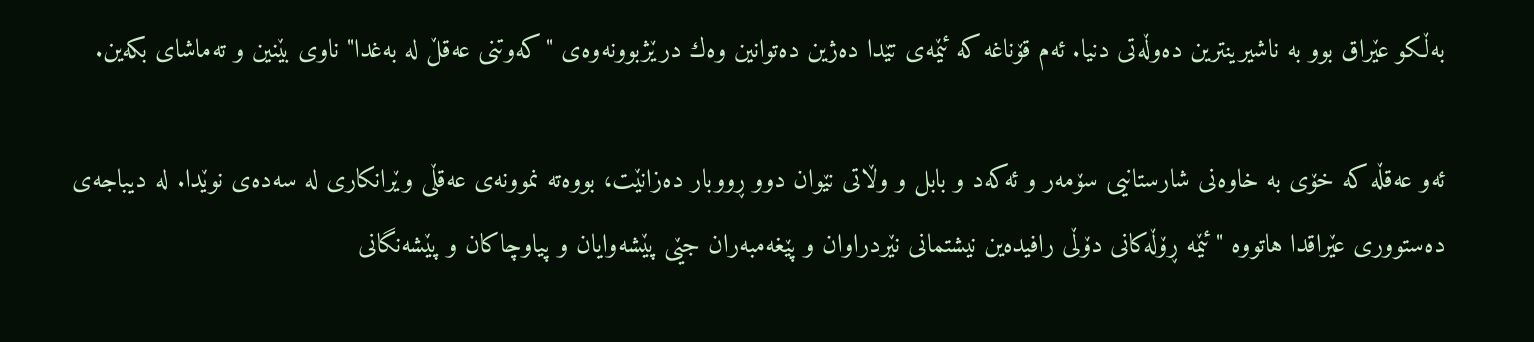به‌ڵكو عێراق بوو به‌ ناشیرینترین ده‌وڵه‌تى دنیا. ئه‌م قۆناغه‌ كه‌ ئێمه‌ى تێدا ده‌ژین ده‌توانین وه‌ك درێژبوونه‌وه‌ى "كه‌وتنى عه‌قڵ له‌ به‌غدا" ناوى بێنین و ته‌ماشاى بكه‌ین.

ئه‌و عه‌قڵه‌ كه‌ خۆى به‌ خاوه‌نى شارستانیى سۆمه‌ر و ئه‌كه‌د و بابل و وڵاتى نێوان دوو ڕووبار ده‌زانێت، بووه‌ته‌ نموونه‌ى عه‌قڵى وێرانكارى له‌ سه‌ده‌ى نوێدا. له‌ دیباجه‌ى ده‌ستوورى عێراقدا هاتووه‌ "ئێمه‌ ڕۆڵه‌كانى دۆڵى رافیده‌ین نیشتمانى نێردراوان و پێغه‌مبه‌ران جێى پێشه‌وایان و پیاوچاكان و پێشه‌نگانى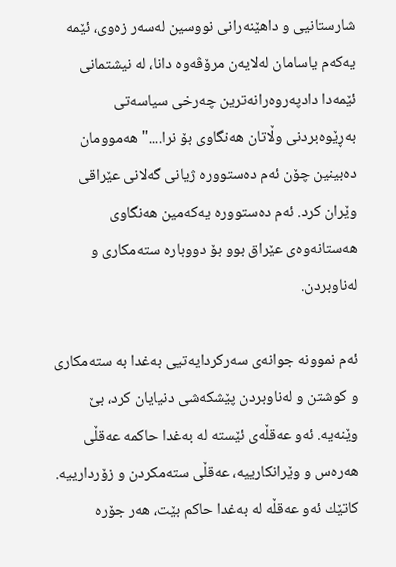شارستانیی و داهێنه‌رانى نووسین له‌سه‌ر زه‌وى، ئێمه‌ یه‌كه‌م یاسامان له‌لایه‌ن مرۆڤه‌وه‌ دانا، له‌ نیشتمانى ئێمه‌دا دادپه‌روه‌رانه‌ترین چه‌رخى سیاسه‌تى به‌ڕێوه‌بردنى وڵاتان هه‌نگاوى بۆ نرا...." هه‌موومان ده‌بینین چۆن ئه‌م ده‌ستووره‌ ژیانى گه‌لانى عێراقى وێران كرد. ئه‌م ده‌ستووره‌ یه‌كه‌مین هه‌نگاوى هه‌ستانه‌وه‌ى عێراق بوو بۆ دووباره‌ سته‌مكارى و له‌ناوبردن.

ئه‌م نموونه‌ جوانه‌ى سه‌ركردایه‌تیى به‌غدا به‌ سته‌مكارى و كوشتن و له‌ناوبردن پێشكه‌شى دنیایان كرد، بێ وێنه‌یه‌. ئه‌و عه‌قڵه‌ى ئێسته‌ له‌ به‌غدا حاكمه‌ عه‌قڵى هه‌ره‌س و وێرانكارییه‌، عه‌قڵى سته‌مكردن و زۆردارییه‌.  كاتێك ئه‌و عه‌قڵه‌ له‌ به‌غدا حاكم بێت، هه‌ر جۆره‌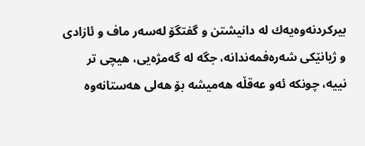بیركردنه‌وه‌یه‌ك له‌ دانیشتن و گفتگۆ له‌سه‌ر ماف و ئازادى و ژیانێكى شه‌ره‌فمه‌ندانه‌، جگه‌ له‌ گه‌مژه‌یى، هیچی تر نییه‌، چونكه‌ ئه‌و عه‌قڵه‌ هه‌میشه‌ بۆ هه‌لى هه‌ستانه‌وه‌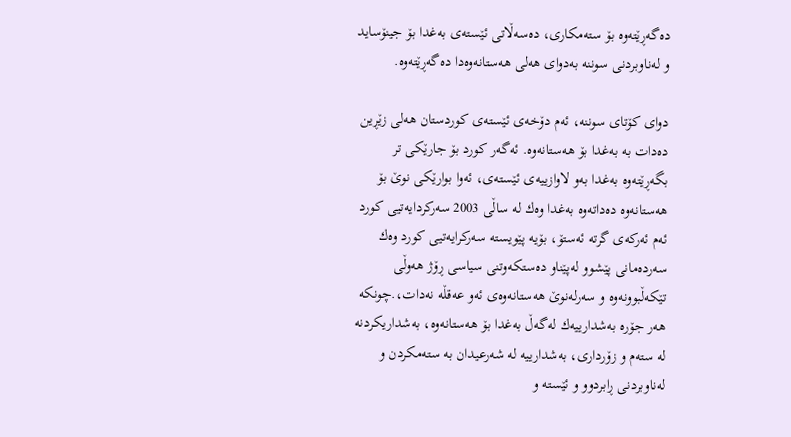ده‌گه‌ڕێته‌وه‌ بۆ سته‌مكارى، ده‌سه‌ڵاتى ئێسته‌ى به‌غدا بۆ جینۆساید و له‌ناوبردنى سوننه‌ به‌دواى هه‌لى هه‌ستانه‌وه‌دا ده‌گه‌ڕێته‌وه‌.

دواى كۆتاى سوننه‌، ئه‌م دۆخه‌ى ئێسته‌ى كوردستان هه‌لى زێڕین ده‌دات به‌ به‌غدا بۆ هه‌ستانه‌وه‌. ئه‌گه‌ر كورد بۆ جارێكى تر بگه‌ڕێته‌وه‌ به‌غدا به‌و لاوازییه‌ى ئێسته‌ى، ئه‌وا بوارێكى نوێ بۆ هه‌ستانه‌وه‌ ده‌داته‌وه‌ به‌غدا وه‌ك له‌ ساڵى 2003 سه‌ركردایه‌تیى كورد ئه‌م ئه‌ركه‌ى گرته‌ ئه‌ستۆ، بۆیه‌ پێویسته‌ سه‌ركرایه‌تیى كورد وه‌ك سه‌رده‌مانى پێشوو له‌پێناو ده‌ستكه‌وتنى سیاسى ڕۆژ هه‌وڵى تێكه‌ڵبوونه‌وه‌ و سه‌رله‌نوێ هه‌ستانه‌وه‌ى ئه‌و عه‌قڵه‌ نه‌دات،.چونكه‌ هه‌ر جۆره‌ به‌شدارییه‌ك له‌گه‌ڵ به‌غدا بۆ هه‌ستانه‌وه‌، به‌شداریكردنه‌ له‌ سته‌م و زۆردارى، به‌شدارییه‌ له‌ شه‌رعیدان به‌ سته‌مكردن و له‌ناوبردنی ڕابردوو و ئێسته‌ و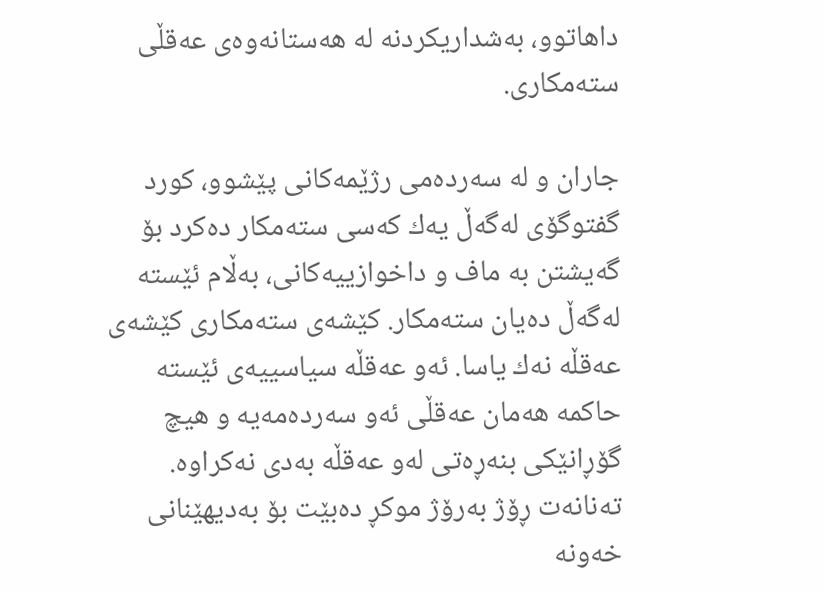داهاتوو، به‌شداریكردنه‌ له‌ هه‌ستانه‌وه‌ى عه‌قڵى سته‌مكارى.

جاران و له‌ سه‌رده‌مى رژێمه‌كانى پێشوو، كورد گفتوگۆی له‌گه‌ڵ یه‌ك كه‌سى سته‌مكار ده‌كرد بۆ گه‌یشتن به‌ ماف و داخوازییه‌كانى، به‌ڵام ئێسته‌ له‌گه‌ڵ ده‌یان سته‌مكار. كێشه‌ى سته‌مكارى كێشه‌ى عه‌قڵه‌ نه‌ك یاسا. ئه‌و عه‌قڵه‌ سیاسییه‌ى ئێسته‌ حاكمه‌ هه‌مان عه‌قڵى ئه‌و سه‌رده‌مه‌یه‌ و هیچ گۆڕانێكى بنه‌ڕه‌تى له‌و عه‌قڵه‌ به‌دی نه‌كراوه‌. ته‌نانه‌ت ڕۆژ به‌رۆژ موكڕ ده‌بێت بۆ به‌دیهێنانى خه‌ونه‌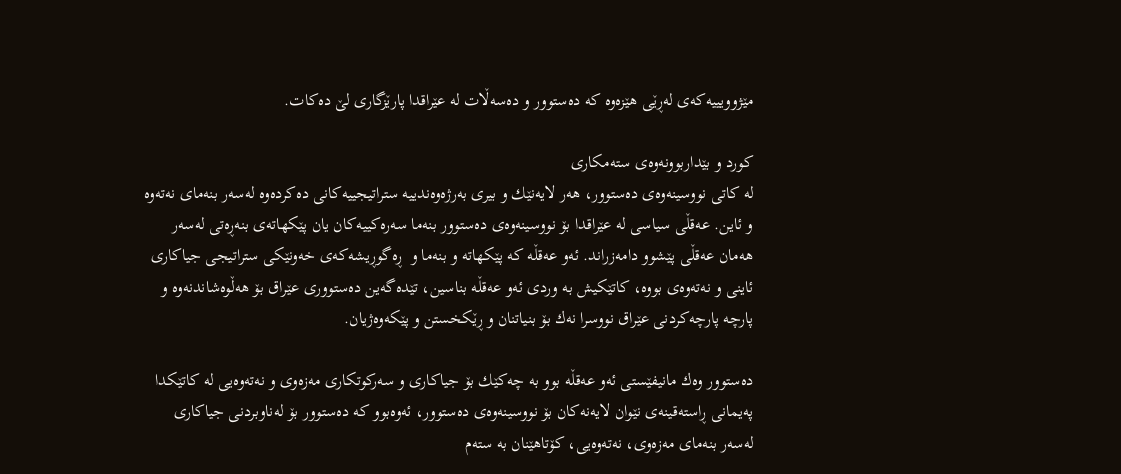مێژوویییه‌كه‌ى له‌ڕێى هێزه‌وه‌ كه‌ ده‌ستوور و ده‌سه‌ڵات له‌ عێراقدا پارێزگارى لێ ده‌كات.

كورد و بێداربوونه‌وه‌ى سته‌مكارى
له‌ كاتى نووسینه‌وه‌ى ده‌ستوور، هه‌ر لایه‌نێك و بیرى به‌رژه‌وه‌ندییه‌ ستراتیجییه‌كانى ده‌كرده‌وه‌ له‌سه‌ر بنه‌ماى نه‌ته‌وه‌ و ئاین. عه‌قڵى سیاسى له‌ عێراقدا بۆ نووسینه‌وه‌ى ده‌ستوور بنه‌ما سه‌ره‌كییه‌كان یان پێكهاته‌ى بنه‌ڕه‌تى له‌سه‌ر هه‌مان عه‌قڵی پێشوو دامه‌زراند. ئه‌و عه‌قڵه‌ كه‌ پێكهاته‌ و بنه‌ما و  ڕه‌گوڕیشه‌كه‌ى خه‌ونێكى ستراتیجى جیاكارى ئاینى و نه‌ته‌وه‌ى بووه‌، كاتێكیش به‌ وردى ئه‌و عه‌قڵه‌ بناسین، تێده‌گه‌ین ده‌ستوورى عێراق بۆ هه‌ڵوه‌شاندنه‌وه‌ و پارچه‌ پارچه‌كردنى عێراق نووسرا نه‌ك بۆ بنیاتنان و ڕێكخستن و پێكه‌وه‌ژیان.

ده‌ستوور وه‌ك مانیفێستى ئه‌و عه‌قڵه‌ بوو به‌ چه‌كێك بۆ جیاكارى و سه‌ركوتكارى مه‌زه‌وى و نه‌ته‌وه‌یى له‌ كاتێكدا په‌یمانى ڕاسته‌قینه‌ی نێوان لایه‌نه‌كان بۆ نووسینه‌وه‌ى ده‌ستوور، ئه‌وه‌بوو كه‌ ده‌ستوور بۆ له‌ناوبردنى جیاكارى له‌سه‌ر بنه‌ماى مه‌زه‌وى، نه‌ته‌وه‌یى، كۆتاهێنان به‌ سته‌م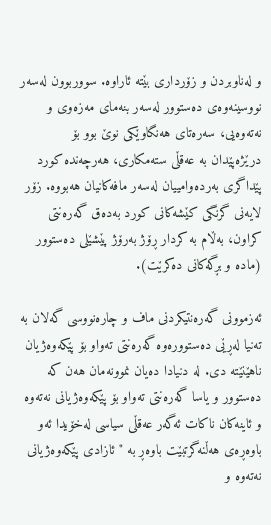و له‌ناوبردن و زۆردارى بێته‌ ئاراوه‌. سووربوون له‌سه‌ر نووسینه‌وه‌ى ده‌ستوور له‌سه‌ر بنه‌ماى مه‌زه‌وى و نه‌ته‌وه‌یى، سه‌ره‌تاى هه‌نگاوێكى نوێ بوو بۆ درێژه‌پێدان به‌ عه‌قڵى سته‌مكارى، هه‌رچه‌نده‌ كورد پێداگرى به‌رده‌وامییان له‌سه‌ر مافه‌كانیان هه‌بووه‌. زۆر لایه‌نى گرنگى كێشه‌كانى كورد به‌ده‌ق گه‌ره‌نتى كراون، به‌ڵام به‌ كردار ڕۆژ به‌رۆژ پێشێلى ده‌ستوور (ماده‌ و بڕگه‌كانى ده‌كرێت).

ئه‌زموونى گه‌ره‌نتیكردنى ماف و چاره‌نووسى گه‌لان به‌ ته‌نیا له‌ڕێى ده‌ستووره‌وه‌ گه‌ره‌نتى ته‌واو بۆ پێكه‌وه‌ژیان ناهێنێته‌ دى. له‌ دنیادا ده‌یان نموونه‌مان هه‌ن كه‌ ده‌ستوور و یاسا گه‌ره‌نتى ته‌واو بۆ پێكه‌وه‌ژیانى نه‌ته‌وه‌ و ئاینه‌كان ناكات ئه‌گه‌ر عه‌قڵى سیاسى له‌خۆیدا ئه‌و باوه‌ڕه‌ى هه‌ڵنه‌گرتبێت باوه‌ڕ به‌ "ئازادى پێكه‌وه‌ژیانى نه‌ته‌وه‌ و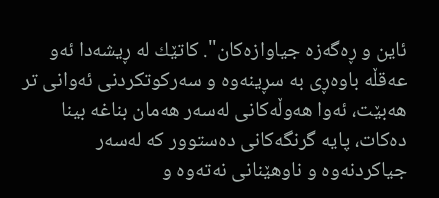ئاین و ڕه‌گه‌زه‌ جیاوازه‌كان". كاتێك له‌ ڕیشه‌دا ئه‌و عه‌قڵه‌ باوه‌ڕى به‌ سڕینه‌وه‌ و سه‌ركوتكردنى ئه‌وانی تر هه‌بێت، ئه‌وا هه‌وڵه‌كانى له‌سه‌ر هه‌مان بناغه‌ بینا ده‌كات، پایه‌ گرنگه‌كانى ده‌ستوور كه‌ له‌سه‌ر جیاكردنه‌وه‌ و ناوهێنانى نه‌ته‌وه‌ و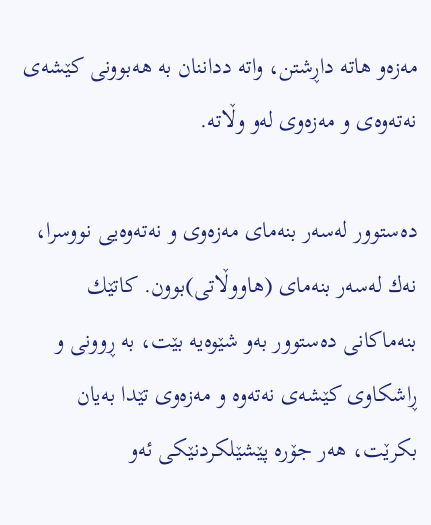مه‌زه‌و هاته‌ داڕشتن، واته‌ دداننان به‌ هه‌بوونى كێشه‌ى نه‌ته‌وه‌ى و مه‌زه‌وى له‌و وڵاته‌.

ده‌ستوور له‌سه‌ر بنه‌ماى مه‌زه‌وى و نه‌ته‌وه‌یى نووسرا، نه‌ك له‌سه‌ر بنه‌ماى (هاووڵاتى)بوون. كاتێك  بنه‌ماكانى ده‌ستوور به‌و شێوه‌یه‌ بێت، به‌ ڕوونى و ڕاشكاوى كێشه‌ى نه‌ته‌وه‌ و مه‌زه‌وى تێدا به‌یان بكرێت، هه‌ر جۆره‌ پێشێلكردنێكى ئه‌و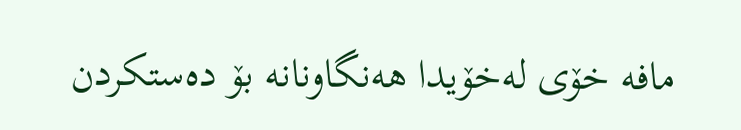مافه‌ خۆى له‌خۆیدا هه‌نگاونانه‌ بۆ ده‌ستكردن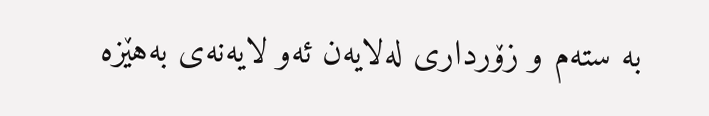به‌ سته‌م و زۆردارى له‌لایه‌ن ئه‌و لایه‌نه‌ى به‌هێزه‌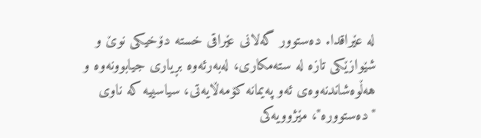له‌ عێراقدا. ده‌ستوور گه‌لانى عێراقى خسته‌ دۆخیكى نوێ و شێوازێكى تازه‌ له‌ سته‌مكارى، له‌به‌رئه‌وه‌ بڕیارى جیابوونه‌وه‌ و هه‌ڵوه‌شاندنه‌وه‌ى ئه‌و په‌یمانه‌ كۆمه‌ڵایه‌تی، سیاسییه‌ كه‌ ناوى "ده‌ستووره‌"، مێژوویه‌كى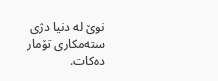نوێ له‌ دنیا دژى سته‌مكارى تۆمار ده‌كات.